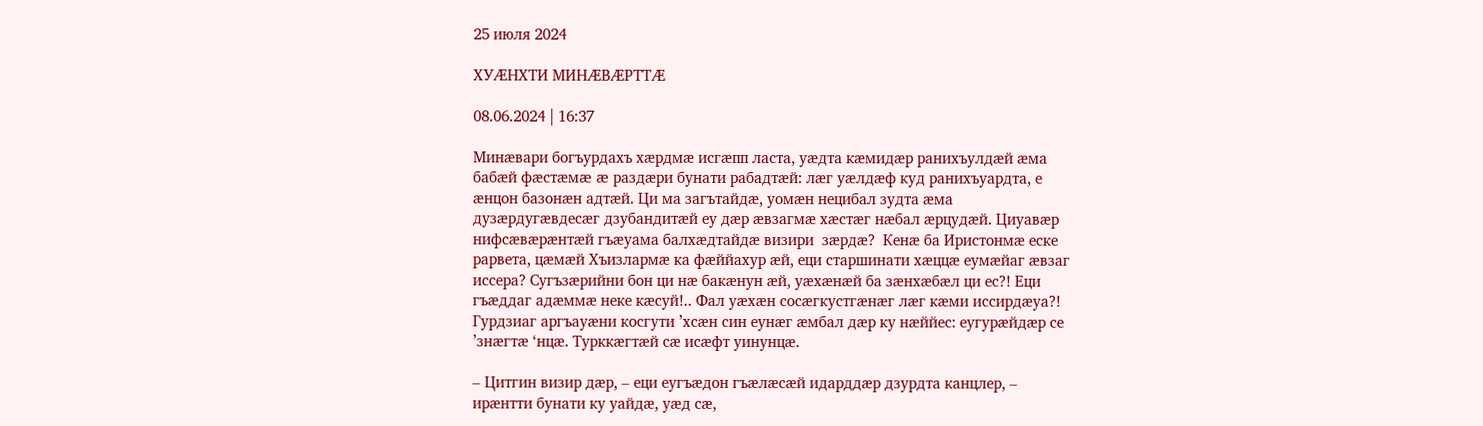25 июля 2024

ХУÆНХТИ МИНÆВÆРТТÆ

08.06.2024 | 16:37

Минæвари богъурдахъ хæрдмæ исгæпп ласта, уæдта кæмидæр ранихъулдæй æма бабæй фæстæмæ æ раздæри бунати рабадтæй: лæг уæлдæф куд ранихъуардта, е æнцон базонæн адтæй. Ци ма загътайдæ, уомæн нецибал зудта æма дузæрдугæвдесæг дзубандитæй еу дæр æвзагмæ хæстæг нæбал æрцудæй. Циуавæр нифсæвæрæнтæй гъæуама балхæдтайдæ визири  зæрдæ?  Кенæ ба Иристонмæ еске рарвета, цæмæй Хъизлармæ ка фæййахур æй, еци старшинати хæццæ еумæйаг æвзаг иссера? Сугъзæрийни бон ци нæ бакæнун æй, уæхæнæй ба зæнхæбæл ци ес?! Еци гъæддаг адæммæ неке кæсуй!.. Фал уæхæн сосæгкустгæнæг лæг кæми иссирдæуа?! Гурдзиаг аргъауæни косгути ’хсæн син еунæг æмбал дæр ку нæййес: еугурæйдæр се ’знæгтæ ‘нцæ. Турккæгтæй сæ исæфт уинунцæ.

– Цитгин визир дæр, – еци еугъæдон гъæлæсæй идарддæр дзурдта канцлер, – ирæнтти бунати ку уайдæ, уæд сæ,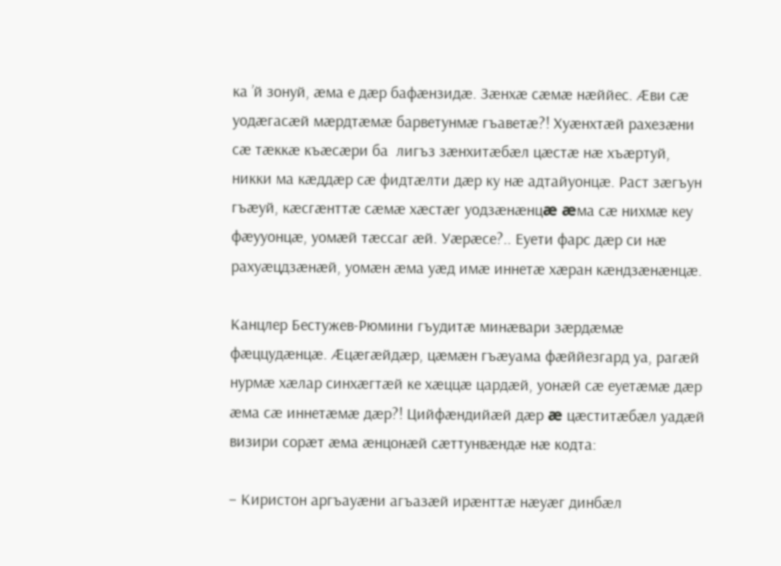ка ’й зонуй, æма е дæр бафæнзидæ. Зæнхæ сæмæ нæййес. Æви сæ уодæгасæй мæрдтæмæ барветунмæ гъаветæ?! Хуæнхтæй рахезæни сæ тæккæ къæсæри ба  лигъз зæнхитæбæл цæстæ нæ хъæртуй, никки ма кæддæр сæ фидтæлти дæр ку нæ адтайуонцæ. Раст зæгъун гъæуй, кæсгæнттæ сæмæ хæстæг уодзæнæнцæ æма сæ нихмæ кеу фæууонцæ, уомæй тæссаг æй. Уæрæсе?.. Еуети фарс дæр си нæ рахуæцдзæнæй, уомæн æма уæд имæ иннетæ хæран кæндзæнæнцæ.

Канцлер Бестужев-Рюмини гъудитæ минæвари зæрдæмæ фæццудæнцæ. Æцæгæйдæр, цæмæн гъæуама фæййезгард уа, рагæй нурмæ хæлар синхæгтæй ке хæццæ цардæй, уонæй сæ еуетæмæ дæр æма сæ иннетæмæ дæр?! Цийфæндийæй дæр æ цæститæбæл уадæй визири сорæт æма æнцонæй сæттунвæндæ нæ кодта:

– Киристон аргъауæни агъазæй ирæнттæ нæуæг динбæл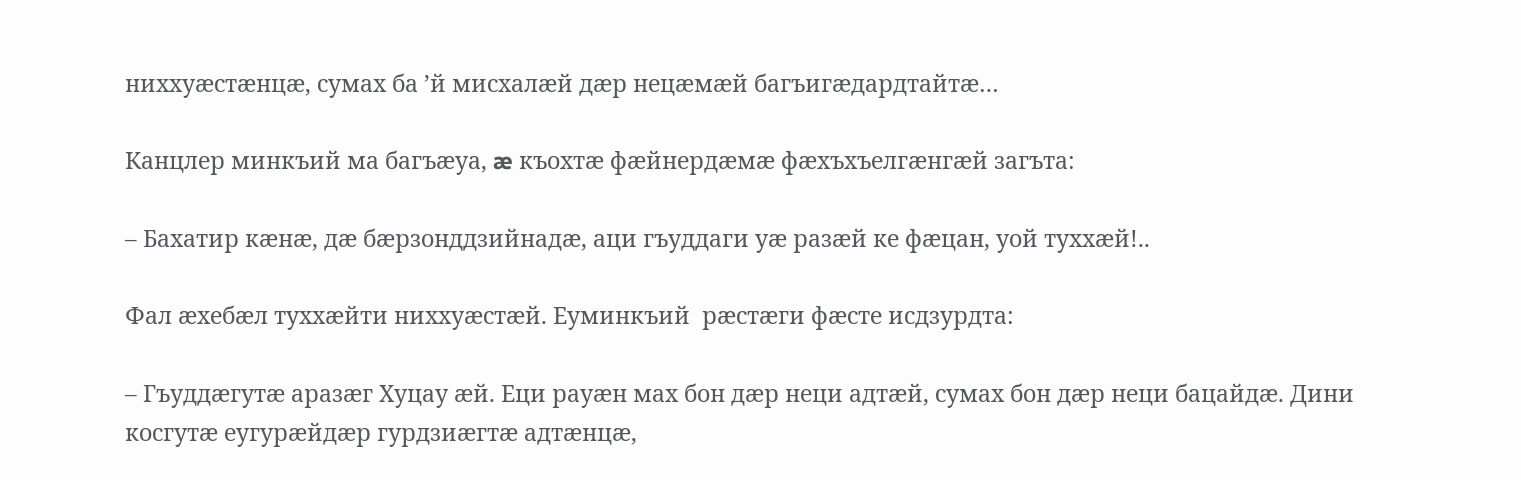ниххуæстæнцæ, сумах ба ’й мисхалæй дæр нецæмæй багъигæдардтайтæ…

Канцлер минкъий ма багъæуа, æ къохтæ фæйнердæмæ фæхъхъелгæнгæй загъта:

– Бахатир кæнæ, дæ бæрзонддзийнадæ, аци гъуддаги уæ разæй ке фæцан, уой туххæй!..

Фал æхебæл туххæйти ниххуæстæй. Еуминкъий  рæстæги фæсте исдзурдта:

– Гъуддæгутæ аразæг Хуцау æй. Еци рауæн мах бон дæр неци адтæй, сумах бон дæр неци бацайдæ. Дини косгутæ еугурæйдæр гурдзиæгтæ адтæнцæ,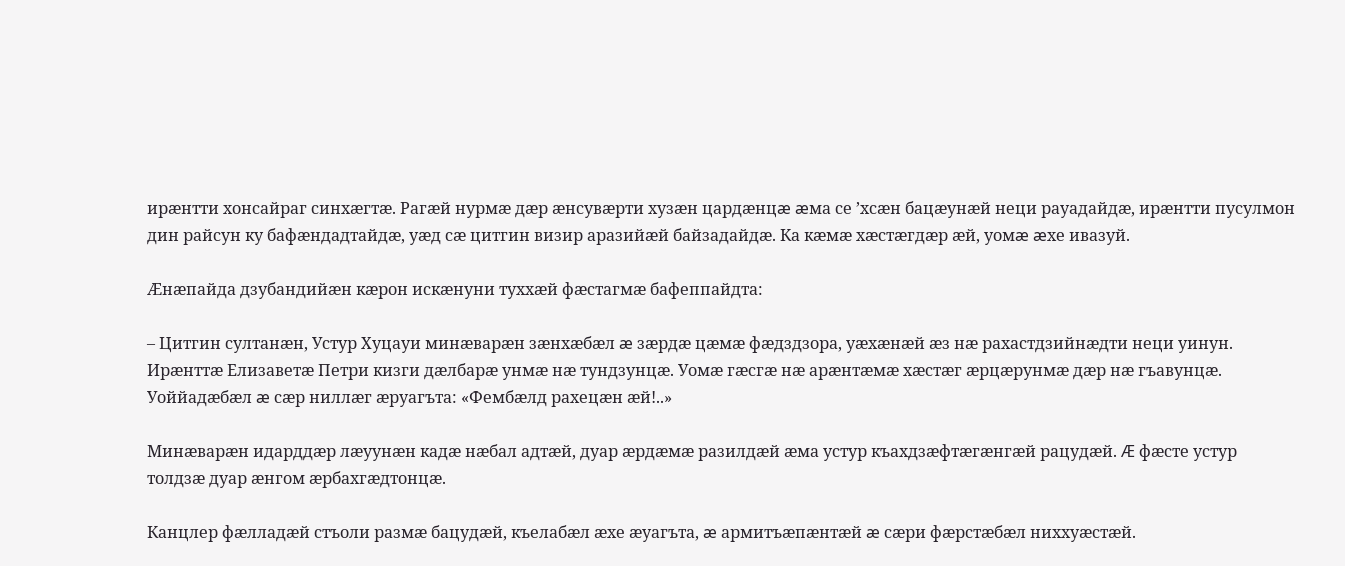ирæнтти хонсайраг синхæгтæ. Рагæй нурмæ дæр æнсувæрти хузæн цардæнцæ æма се ’хсæн бацæунæй неци рауадайдæ, ирæнтти пусулмон дин райсун ку бафæндадтайдæ, уæд сæ цитгин визир аразийæй байзадайдæ. Ка кæмæ хæстæгдæр æй, уомæ æхе ивазуй.

Æнæпайда дзубандийæн кæрон искæнуни туххæй фæстагмæ бафеппайдта:

– Цитгин султанæн, Устур Хуцауи минæварæн зæнхæбæл æ зæрдæ цæмæ фæдздзора, уæхæнæй æз нæ рахастдзийнæдти неци уинун. Ирæнттæ Елизаветæ Петри кизги дæлбарæ унмæ нæ тундзунцæ. Уомæ гæсгæ нæ арæнтæмæ хæстæг æрцæрунмæ дæр нæ гъавунцæ. Уоййадæбæл æ сæр ниллæг æруагъта: «Фембæлд рахецæн æй!..»

Минæварæн идарддæр лæуунæн кадæ нæбал адтæй, дуар æрдæмæ разилдæй æма устур къахдзæфтæгæнгæй рацудæй. Æ фæсте устур толдзæ дуар æнгом æрбахгæдтонцæ.

Канцлер фæлладæй стъоли размæ бацудæй, къелабæл æхе æуагъта, æ армитъæпæнтæй æ сæри фæрстæбæл ниххуæстæй.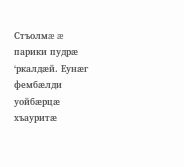Стъолмæ æ парики пудрæ ‘ркалдæй. Еунæг фембæлди уойбæрцæ  хъауритæ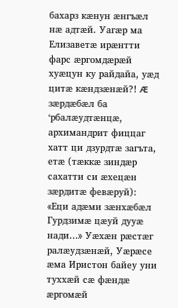бахарз кæнун æнгъæл нæ адтæй. Уагæр ма Елизаветæ ирæнтти фарс æргомдæрæй хуæцун ку райдайа, уæд цитæ кæндзæнæй?! Æ зæрдæбæл ба ‘рбалæудтæнцæ, архимандрит фиццаг хатт ци дзурдтæ загъта, етæ (тæккæ зиндæр сахатти си æхецæн зæрдитæ февæруй): «Еци адæми зæнхæбæл Гурдзимæ цæуй дууæ нади…» Уæхæн рæстæг ралæудзæнæй, Уæрæсе æма Иристон байеу уни туххæй сæ фæндæ æргомæй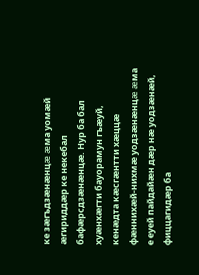ке зæгъдзæнæнцæ æма уомæй æгириддæр ке некебал бафæрсдзæнæнцæ. Нур ба бал хуæнхæгти бауорамун гъæуй, кенæдта кæсгæнтти хæццæ  фæннихæй-нихмæ уодзæнæнцæ æма е еуей пайдайæн дæр нæ уодзæнæй, фиццагидæр ба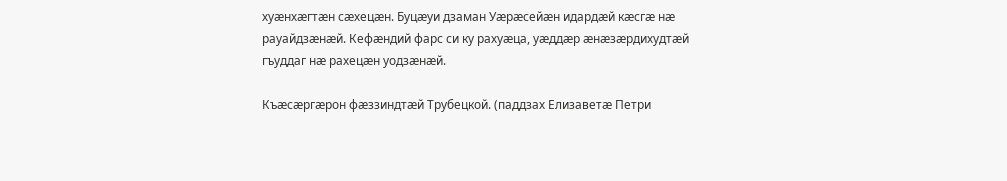хуæнхæгтæн сæхецæн. Буцæуи дзаман Уæрæсейæн идардæй кæсгæ нæ рауайдзæнæй. Кефæндий фарс си ку рахуæца, уæддæр æнæзæрдихудтæй гъуддаг нæ рахецæн уодзæнæй.

Къæсæргæрон фæззиндтæй Трубецкой. (паддзах Елизаветæ Петри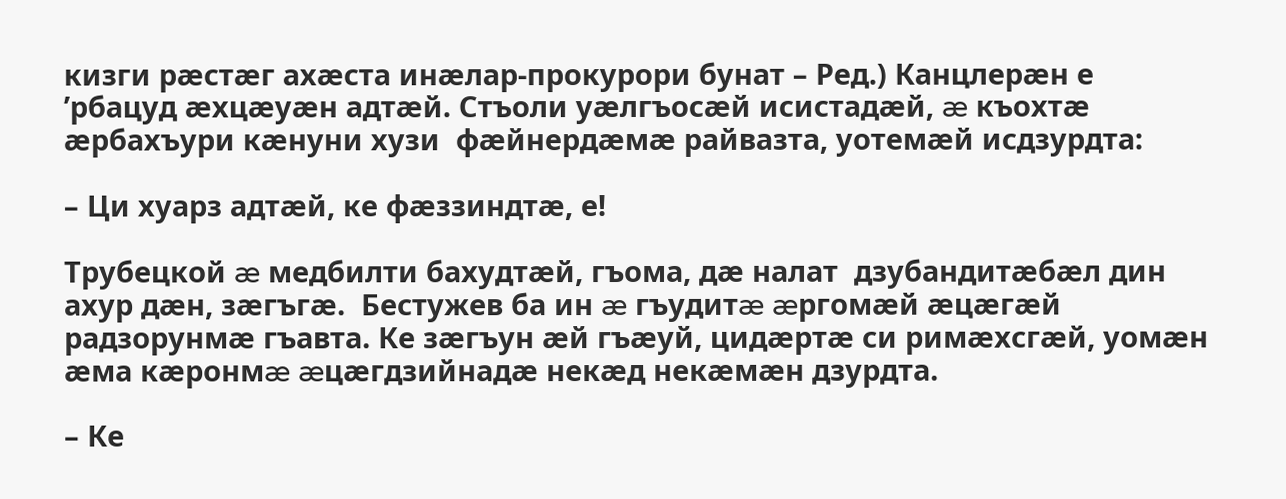кизги рæстæг ахæста инæлар-прокурори бунат – Ред.) Канцлерæн е ’рбацуд æхцæуæн адтæй. Стъоли уæлгъосæй исистадæй, æ къохтæ æрбахъури кæнуни хузи  фæйнердæмæ райвазта, уотемæй исдзурдта:

– Ци хуарз адтæй, ке фæззиндтæ, е!

Трубецкой æ медбилти бахудтæй, гъома, дæ налат  дзубандитæбæл дин ахур дæн, зæгъгæ.  Бестужев ба ин æ гъудитæ æргомæй æцæгæй радзорунмæ гъавта. Ке зæгъун æй гъæуй, цидæртæ си римæхсгæй, уомæн æма кæронмæ æцæгдзийнадæ некæд некæмæн дзурдта.

– Ке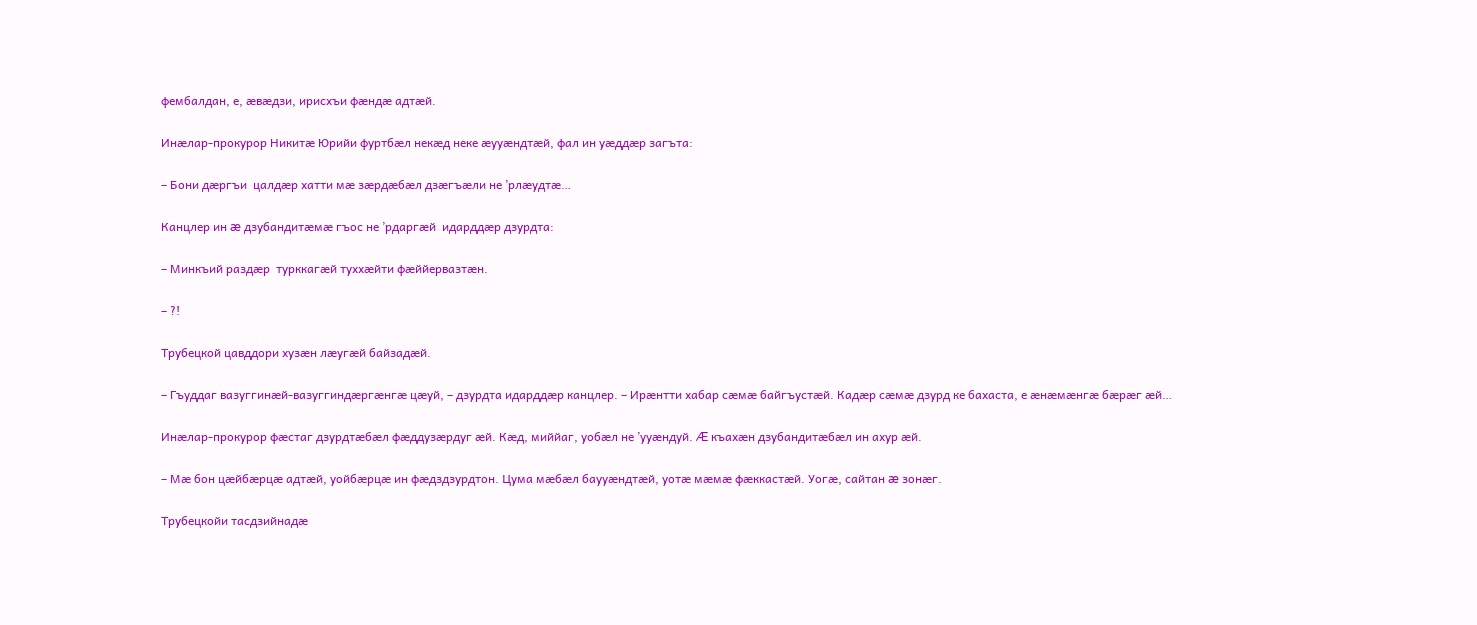фембалдан, е, æвæдзи, ирисхъи фæндæ адтæй.

Инæлар-прокурор Никитæ Юрийи фуртбæл некæд неке æууæндтæй, фал ин уæддæр загъта:

– Бони дæргъи  цалдæр хатти мæ зæрдæбæл дзæгъæли не ’рлæудтæ…

Канцлер ин æ дзубандитæмæ гъос не ’рдаргæй  идарддæр дзурдта:

– Минкъий раздæр  турккагæй туххæйти фæййервазтæн.

– ?!

Трубецкой цавддори хузæн лæугæй байзадæй.

– Гъуддаг вазуггинæй-вазуггиндæргæнгæ цæуй, – дзурдта идарддæр канцлер. – Ирæнтти хабар сæмæ байгъустæй. Кадæр сæмæ дзурд ке бахаста, е æнæмæнгæ бæрæг æй…

Инæлар-прокурор фæстаг дзурдтæбæл фæддузæрдуг æй. Кæд, миййаг, уобæл не ’ууæндуй. Æ къахæн дзубандитæбæл ин ахур æй.

– Мæ бон цæйбæрцæ адтæй, уойбæрцæ ин фæдздзурдтон. Цума мæбæл баууæндтæй, уотæ мæмæ фæккастæй. Уогæ, сайтан æ зонæг.

Трубецкойи тасдзийнадæ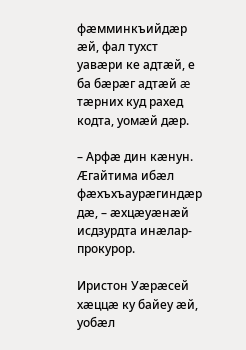фæмминкъийдæр æй, фал тухст уавæри ке адтæй, е ба бæрæг адтæй æ тæрних куд рахед кодта, уомæй дæр.

– Арфæ дин кæнун. Æгайтима ибæл фæхъхъаурæгиндæр дæ, – æхцæуæнæй исдзурдта инæлар-прокурор.

Иристон Уæрæсей хæццæ ку байеу æй, уобæл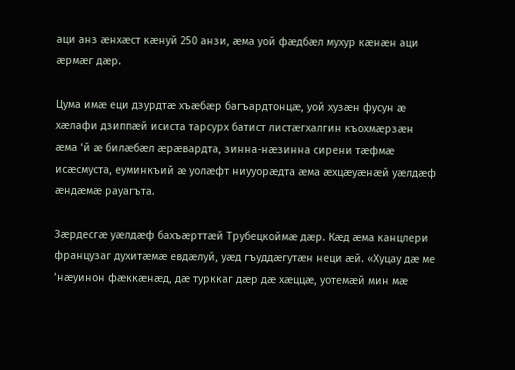аци анз æнхæст кæнуй 250 анзи, æма уой фæдбæл мухур кæнæн аци æрмæг дæр.

Цума имæ еци дзурдтæ хъæбæр багъардтонцæ, уой хузæн фусун æ хæлафи дзиппæй исиста тарсурх батист листæгхалгин къохмæрзæн æма ‘й æ билæбæл æрæвардта, зинна-нæзинна сирени тæфмæ исæсмуста, еуминкъий æ уолæфт ниууорæдта æма æхцæуæнæй уæлдæф æндæмæ рауагъта.

Зæрдесгæ уæлдæф бахъæрттæй Трубецкоймæ дæр. Кæд æма канцлери французаг духитæмæ евдæлуй, уæд гъуддæгутæн неци æй. «Хуцау дæ ме ’нæуинон фæккæнæд, дæ турккаг дæр дæ хæццæ, уотемæй мин мæ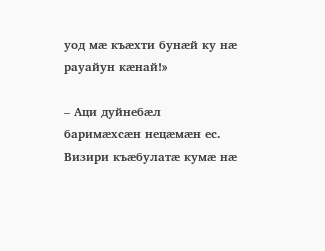уод мæ къæхти бунæй ку нæ рауайун кæнай!»

– Аци дуйнебæл баримæхсæн нецæмæн ес. Визири къæбулатæ кумæ нæ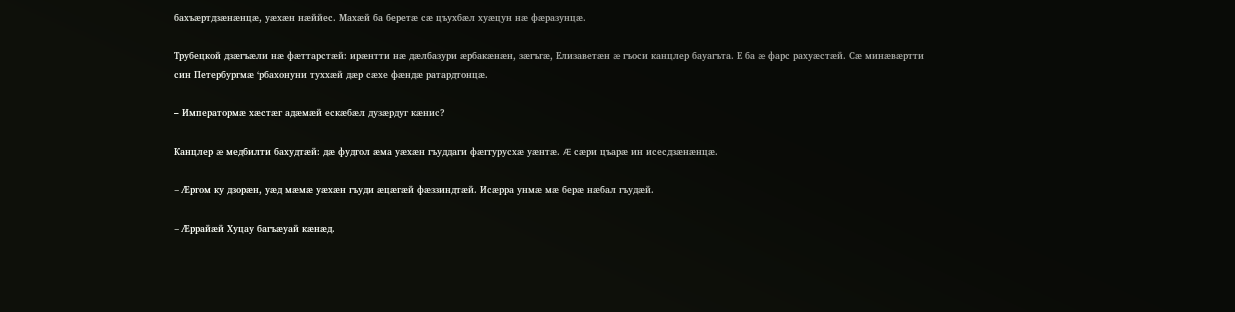бахъæртдзæнæнцæ, уæхæн нæййес. Махæй ба беретæ сæ цъухбæл хуæцун нæ фæразунцæ.

Трубецкой дзæгъæли нæ фæттарстæй: ирæнтти нæ дæлбазури æрбакæнæн, зæгъгæ, Елизаветæн æ гъоси канцлер бауагъта. Е ба æ фарс рахуæстæй. Сæ минæвæртти син Петербургмæ ‘рбахонуни туххæй дæр сæхе фæндæ ратардтонцæ.

– Императормæ хæстæг адæмæй ескæбæл дузæрдуг кæнис?

Канцлер æ медбилти бахудтæй: дæ фудгол æма уæхæн гъуддаги фæггурусхæ уæнтæ. Æ сæри цъарæ ин исесдзæнæнцæ.

– Æргом ку дзорæн, уæд мæмæ уæхæн гъуди æцæгæй фæззиндтæй. Исæрра унмæ мæ берæ нæбал гъудæй.

– Æррайæй Хуцау багъæуай кæнæд.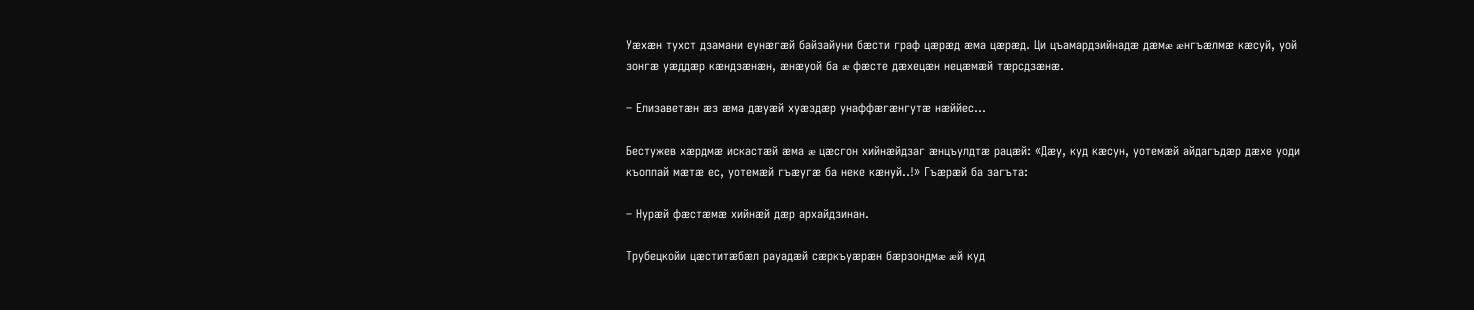Уæхæн тухст дзамани еунæгæй байзайуни бæсти граф цæрæд æма цæрæд. Ци цъамардзийнадæ дæмæ æнгъæлмæ кæсуй, уой зонгæ уæддæр кæндзæнæн, æнæуой ба æ фæсте дæхецæн нецæмæй тæрсдзæнæ.

– Елизаветæн æз æма дæуæй хуæздæр унаффæгæнгутæ нæййес…

Бестужев хæрдмæ искастæй æма æ цæсгон хийнæйдзаг æнцъулдтæ рацæй: «Дæу, куд кæсун, уотемæй айдагъдæр дæхе уоди къоппай мæтæ ес, уотемæй гъæугæ ба неке кæнуй..!» Гъæрæй ба загъта:

– Нурæй фæстæмæ хийнæй дæр архайдзинан.

Трубецкойи цæститæбæл рауадæй сæркъуæрæн бæрзондмæ æй куд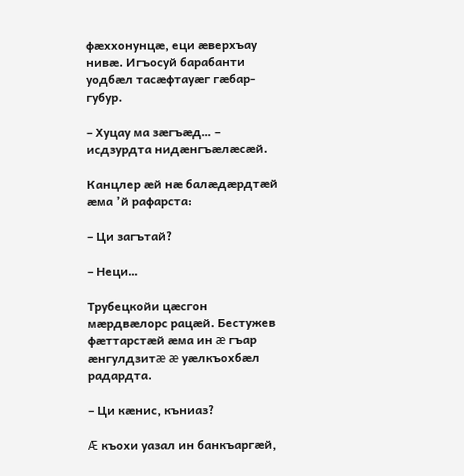фæххонунцæ, еци æверхъау нивæ. Игъосуй барабанти уодбæл тасæфтауæг гæбар-губур.

– Хуцау ма зæгъæд… – исдзурдта нидæнгъæлæсæй.

Канцлер æй нæ балæдæрдтæй æма ’й рафарста:

– Ци загътай?

– Неци…

Трубецкойи цæсгон мæрдвæлорс рацæй. Бестужев фæттарстæй æма ин æ гъар æнгулдзитæ æ уæлкъохбæл радардта.

– Ци кæнис, къниаз?

Æ къохи уазал ин банкъаргæй,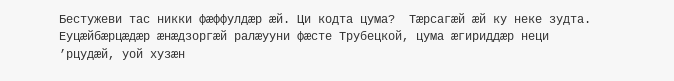Бестужеви тас никки фæффулдæр æй. Ци кодта цума?  Тæрсагæй æй ку неке зудта. Еуцæйбæрцæдæр æнæдзоргæй ралæууни фæсте Трубецкой, цума æгириддæр неци ’рцудæй, уой хузæн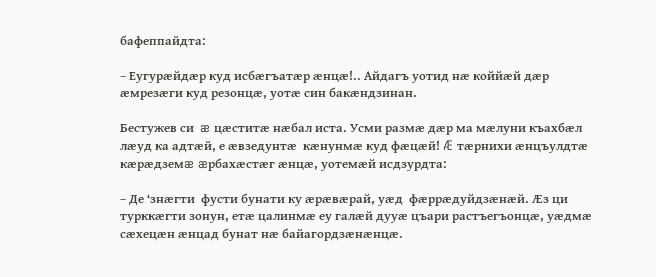бафеппайдта:

– Еугурæйдæр куд исбæгъатæр æнцæ!.. Айдагъ уотид нæ коййæй дæр æмрезæги куд резонцæ, уотæ син бакæндзинан.

Бестужев си  æ цæститæ нæбал иста. Усми размæ дæр ма мæлуни къахбæл лæуд ка адтæй, е æвзедунтæ  кæнунмæ куд фæцæй! Æ тæрнихи æнцъулдтæ кæрæдземæ æрбахæстæг æнцæ, уотемæй исдзурдта:

– Де ‘знæгти  фусти бунати ку æрæвæрай, уæд  фæррæдуйдзæнæй. Æз ци турккæгти зонун, етæ цалинмæ еу галæй дууæ цъари растъегъонцæ, уæдмæ сæхецæн æнцад бунат нæ байагордзæнæнцæ.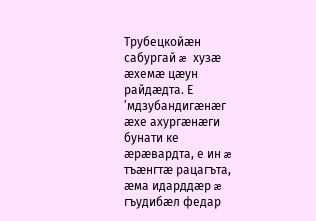Трубецкойæн сабургай æ хузæ æхемæ цæун райдæдта. Е ’мдзубандигæнæг æхе ахургæнæги бунати ке æрæвардта, е ин æ тъæнгтæ рацагъта, æма идарддæр æ гъудибæл федар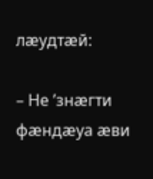лæудтæй:

– Не ’знæгти фæндæуа æви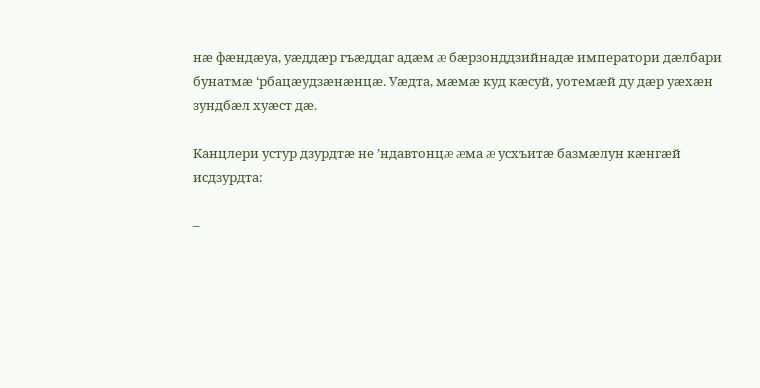нæ фæндæуа, уæддæр гъæддаг адæм æ бæрзонддзийнадæ императори дæлбари бунатмæ ‘рбацæудзæнæнцæ. Уæдта, мæмæ куд кæсуй, уотемæй ду дæр уæхæн зундбæл хуæст дæ.

Канцлери устур дзурдтæ не ’ндавтонцæ æма æ усхъитæ базмæлун кæнгæй исдзурдта:

–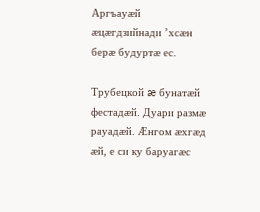Аргъауæй æцæгдзийнади ’хсæн берæ будуртæ ес.

Трубецкой æ бунатæй фестадæй. Дуари размæ рауадæй. Æнгом æхгæд æй, е си ку баруагæс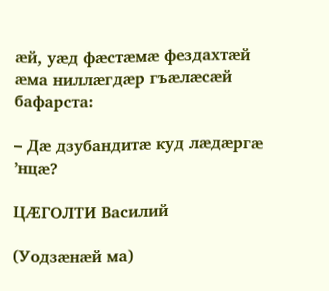æй, уæд фæстæмæ фездахтæй æма ниллæгдæр гъæлæсæй бафарста:

– Дæ дзубандитæ куд лæдæргæ ’нцæ?

ЦÆГОЛТИ Василий

(Уодзæнæй ма)